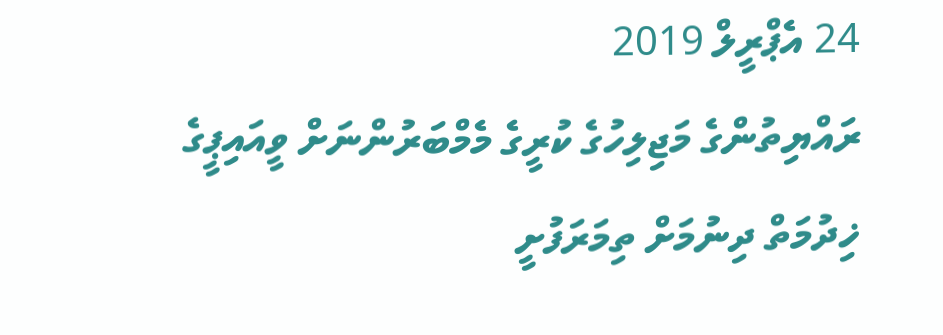24 އެޕްރީލް 2019
ރައްޔިތުންގެ މަޖިލިހުގެ ކުރީގެ މެމްބަރުންނަށް ވީއައިޕީގެ ޚިދުމަތް ދިނުމަށް ތިމަރަފުށީ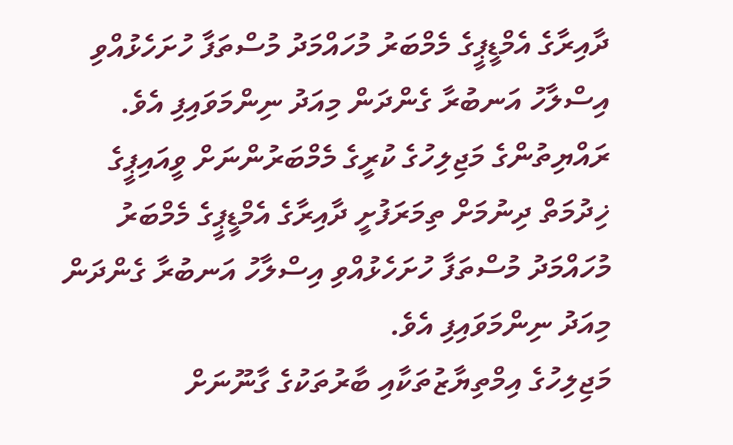ދާއިރާގެ އެމްޑީޕީގެ މެމްބަރު މުހައްމަދު މުސްތަފާ ހުށަހެޅުއްވި އިސްލާހު އަނބުރާ ގެންދަން މިއަދު ނިންމަވައިފި އެވެ.
ރައްޔިތުންގެ މަޖިލިހުގެ ކުރީގެ މެމްބަރުންނަށް ވީއައިޕީގެ ޚިދުމަތް ދިނުމަށް ތިމަރަފުށީ ދާއިރާގެ އެމްޑީޕީގެ މެމްބަރު މުހައްމަދު މުސްތަފާ ހުށަހެޅުއްވި އިސްލާހު އަނބުރާ ގެންދަން މިއަދު ނިންމަވައިފި އެވެ.
މަޖިލިހުގެ އިމްތިޔާޒުތަކާއި ބާރުތަކުގެ ގާނޫނަށް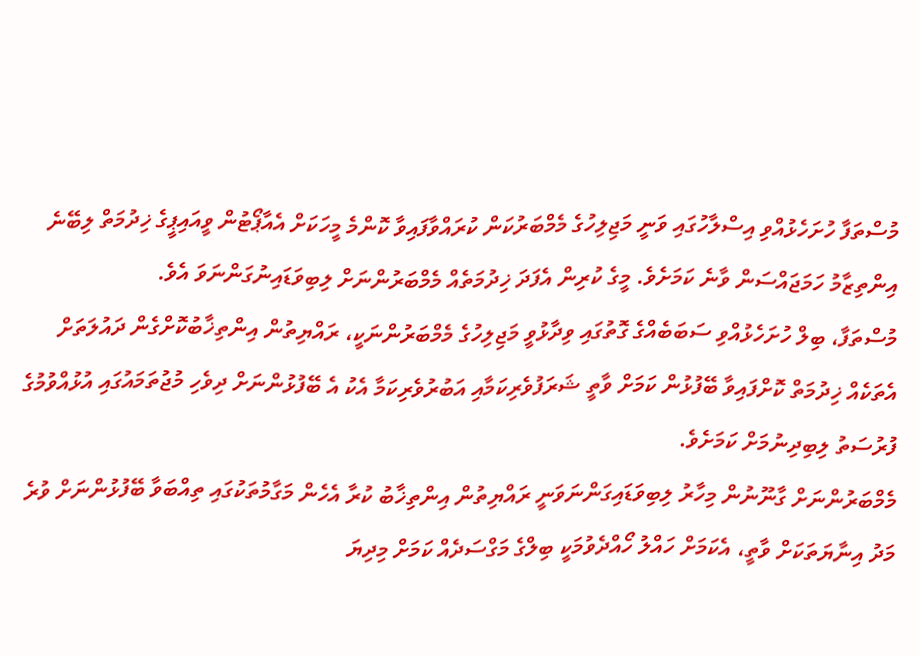މުސްތަފާ ހުށަހެޅުއްވި އިސްލާހުގައި ވަނީ މަޖިލިހުގެ މެމްބަރުކަން ކުރައްވާފައިވާ ކޮންމެ މީހަކަށް އެއާޕޯޓުން ވީއައިޕީގެ ޚިދުމަތް ލިބޭނެ އިންތިޒާމު ހަމަޖައްސަން ވާނެ ކަމަށެވެ. މީގެ ކުރިން އެފަދަ ޚިދުމަތެއް މެމްބަރުންނަށް ލިބިވަޑައިނުގަންނަވަ އެވެ.
މުސްތަފާ، ބިލް ހުށަހެޅުއްވި ސަބަބެއްގެ ގޮތުގައި ވިދާޅުވީ މަޖިލިހުގެ މެމްބަރުންނަކީ، ރައްޔިތުން އިންތިޚާބުކޮށްގެން ދައުލަތަށް އެތަކެއް ޚިދުމަތް ކޮށްފައިވާ ބޭފުޅުން ކަމަށް ވާތީ ޝަރަފުވެރިކަމާއި އަބުރުވެރިކަމާ އެކު އެ ބޭފުޅުންނަށް ދިވެހި މުޖުތަމައުގައި އުޅުއްވުމުގެ ފުރުސަތު ލިބިދިނުމަށް ކަމަށެވެ.
މެމްބަރުންނަށް ގާނޫނުން މިހާރު ލިބިވަޑައިގަންނަވަނީ ރައްޔިތުން އިންތިޚާބު ކުރާ އެހެން މަގާމުތަކުގައި ތިއްބަވާ ބޭފުޅުންނަށް ވުރެ މަދު އިނާޔަތަކަށް ވާތީ، އެކަމަށް ހައްލު ހޯއްދެވުމަކީ ބިލްގެ މަގްސަދެއް ކަމަށް މިދިޔަ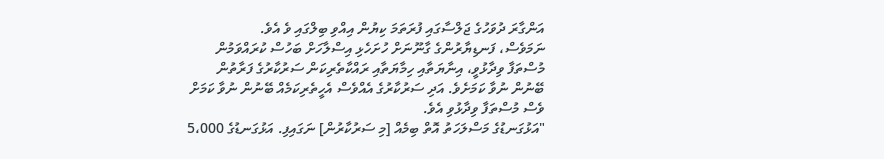އަންގާރަ ދުވަހުގެ ޖަލްސާގައި ފުރަތަމަ ކިޔުން އިއްވި ބިލްގައި ވެ އެވެ.
ނަމަވެސް، ފަނޑިޔާރުންގެ ގާނޫނަށް ހުށަހެޅި އިސްލާހަށް ބަހުސް ކުރައްވަމުން މުސްތަފާ ވިދާޅުވީ، އިނާޔަތާއި ހިމާޔަތާއި ރައްކާތެރިކަން ސަރުކާރުގެ ފަރާތުން ބޭނުން ނުވާ ކަމަށެވެ. އަދި ސަރުކާރުގެ އެއްވެސް އެހީތެރިކަމެއް ބޭނުން ނުވާ ކަމަށް ވެސް މުސްތަފާ ވިދާޅުވި އެވެ.
"އަޅުގަނޑުގެ މަސްލަހަތު އޮތް ބިމެއް [މި ސަރުކާރުން] ނަގައިފި. އަޅުގަނޑުގެ 5،000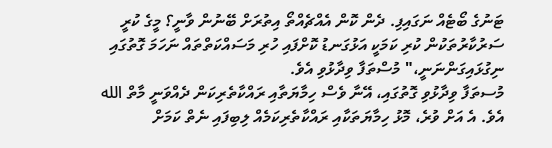ޓަނުގެ ބޯޓެއް ނަގައިފި. ދެން ކޮން އެއްޗެއްތޯ އިތުރަށް ބޭނުން ވާނީ؟ މީގެ ކުރީ ސަރުކާރުތަކުން ކުރި ކަމަކީ އަޅުގަނޑު ކޮށްފައި ހުރި މަސައްކަތްތައް ނަހަމަ ގޮތުގައި ނިގުޅައިގަންނަނީ،" މުސްތަފާ ވިދާޅުވި އެވެ.
މުސތަފާ ވިދާޅުވި ގޮތުގައި، އޭނާ ވެސް ހިމާޔަތާއި ރައްކާތެރިކަން ދެއްވަނީ މާތް الله އެވެ. އެ އަށް ވުރެ، މޮޅު ހިމާޔަތަކާއި ރައްކާތެރިކަމެއް ލިބިފައި ނެތް ކަމަށް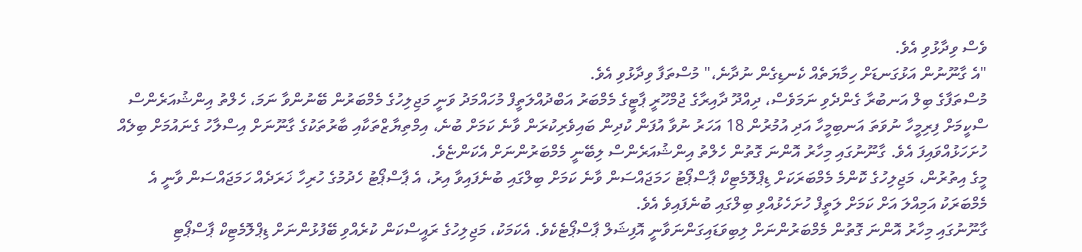ވެސް ވިދާޅުވި އެވެ.
"އެ ގާނޫނުން އަޅުގަނޑަށް ހިމާޔަތެއް ކެނޑިގެން ނުދާނެ،" މުސްތަފާ ވިދާޅުވި އެވެ.
މުސްތަފާގެ ބިލް އަނބުރާ ގެންދެވި ނަމަވެސް، ދިއްދޫ ދާއިރާގެ ޖުމްހޫރީ ޕާޓީގެ މެމްބަރު އަބްދުއްލަތީފް މުހައްމަދު ވަނީ މަޖިލިހުގެ މެމްބަރުން ބޭނުންވާ ނަމަ، ހެލްތު އިންޝުއަރެންސް ސްކީމަށް ފިރިމީހާ ނުވަތަ އަނބިމީހާ އަދި އުމުރުން 18 އަހަރު ނުވާ އުފަން ކުދިން ބައިވެރިކުރަން ވާނެ ކަމަށް ބުނެ، އިމްތިޔާޒްތަކާއި ބާރުތަކުގެ ގާނޫނަށް އިސްލާހު ގެނައުމަށް ބިލެއް ހުށަހަޅުއްވައިފަ އެވެ. ގާނޫނުގައި މިހާރު އޮންނަ ގޮތުން ހެލްތު އިންޝުއަރެންސް ލިބޭނީ މެމްބަރުންނަށް އެކަންޏެވެ.
މީގެ އިތުރުން، މަޖިލިހުގެ ކޮންމެ މެމްބަރަކަށް ޑިޕްލޮމެޓިކް ޕާސްޕޯޓު ހަމަޖައްސަން ވާނެ ކަމަށް ބިލްގައި ބުނެފައިވާ އިރު، އެ ޕާސްޕޯޓު ހެދުމުގެ ހުރިހާ ޚަރަދެއް ހަމަޖައްސަން ވާނީ އެ މެމްބަރަކު އަމިއްލަ އަށް ކަމަށް ލަތީފް ހުށަހެޅުއްވި ބިލްގައި ބުނެފައިވެ އެވެ.
ގާނޫނުގައި މިހާރު އޮންނަ ގޮތުން މެމްބަރުންނަށް ލިބިވަޑައިގަންނަވާނީ އޮފިޝަލް ޕާސްޕޯޓެކެވެ. އެކަމަކު، މަޖިލިހުގެ ރައީސްކަން ކުރެއްވި ބޭފުޅުންނަށް ޑިޕްލޮމެޓިކް ޕާސްޕޯޓި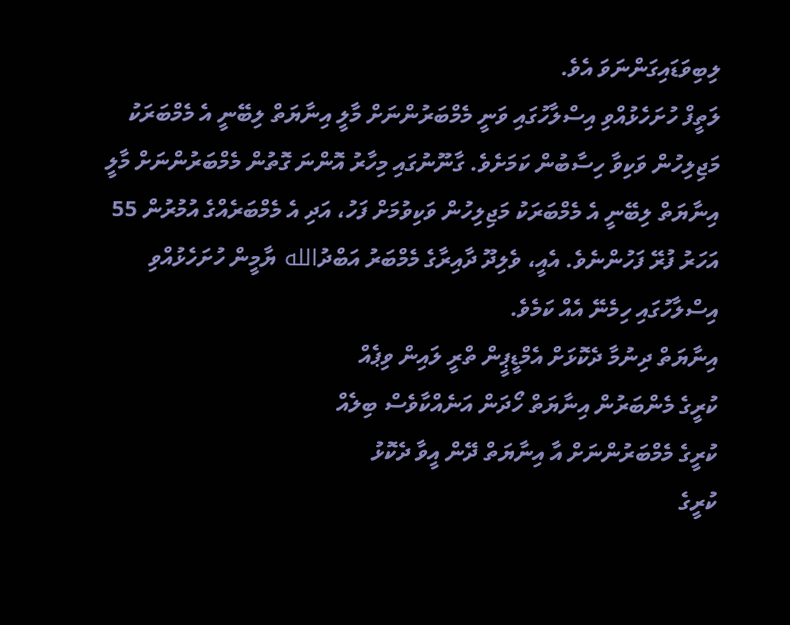ލިބިވަޑައިގަންނަވަ އެވެ.
ލަތީފް ހުށަހެޅުއްވި އިސްލާހުގައި ވަނީ މެމްބަރުންނަށް މާލީ އިނާޔަތް ލިބޭނީ އެ މެމްބަރަކު މަޖިލިހުން ވަކިވާ ހިސާބުން ކަމަށެވެ. ގާނޫނުގައި މިހާރު އޮންނަ ގޮތުން މެމްބަރުންނަށް މާލީ އިނާޔަތް ލިބޭނީ އެ މެމްބަރަކު މަޖިލިހުން ވަކިވުމަށް ފަހު، އަދި އެ މެމްބަރެއްގެ އުމުރުން 55 އަހަރު ފުރޭ ފަހުންނެވެ. އެއީ، ވެލިދޫ ދާއިރާގެ މެމްބަރު އަބްދުالله ޔާމީން ހުށަހެޅުއްވި އިސްލާހުގައި ހިމެނޭ އެއް ކަމެވެ.
އިނާޔަތް ދިނުމާ ދެކޮޅަށް އެމްޑީޕީން ތްރީ ލައިން ވިޕެއް
ކުރީގެ މެންބަރުން އިނާޔަތް ހޯދަން އަނެއްކާވެސް ބިލެއް
ކުރީގެ މެމްބަރުންނަށް އާ އިނާޔަތް ދޭން އީވާ ދެކޮޅު
ކުރީގެ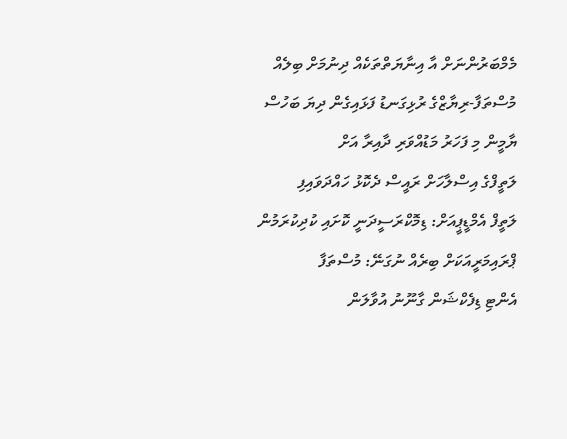މެމްބަރުންނަށް އާ އިނާޔަތްތަކެއް ދިނުމަށް ބިލެއް
މުސްތަފާ-ރިޔާޒްގެ ރުޅިގަނޑު ފަޅައިގެން ދިޔަ ބަހުސް
ޔާމީން މި ފަހަރު މަޑުއްވަރި ދާއިރާ އަށް
ލަތީފްގެ އިސްލާހަށް ރައީސް ދެކޮޅު ހައްދަވައިފި
ލަތީފް އެމްޑީޕީއަށް: ޑިމޮކްރަސީދަނީ ކޮށައި ކުދިކުރަމުން
ޕްރައިމަރީއަކަށް ބިރެއް ނުގަނޭ: މުސްތަފާ
އެންޓި ޑިފެކްޝަން ގާނޫނު އުވާލަން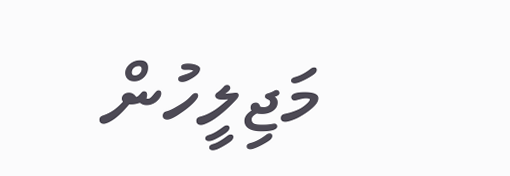މަޖިލީހުން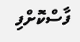ފާސްކޮށްފި